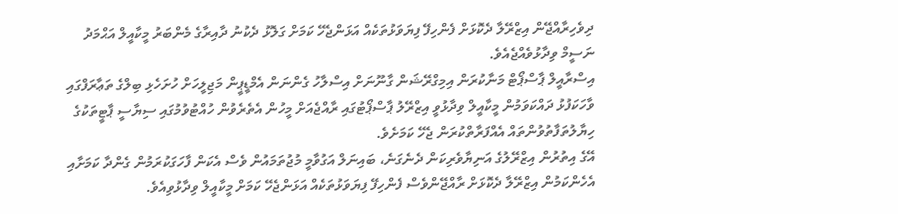ދިވެހިރާއްޖޭން އިޒްރޭލާ ދެކޮޅަށް ފެންހިފޭ ފިޔަވަޅުތަކެއް އަޅަންޖެހޭ ކަމަށް ގަލޮޅު ދެކުނު ދާއިރާގެ މެންބަރު މީކާއީލް އަޙްމަދު ނަސީމް ވިދާޅުވެއްޖެއެވެ.
އިސްރާއީލް ޕާސްޕޯޓް މަނާކުރަން އިމިގްރޭޝަން ގާނޫނަށް އިސްލާހު ގެންނަން އެމްޑީޕީން މަޖިލީހަށް ހުށަހެޅި ބިލްގެ ތަޢާރަފްގައި ވާހަކަފުޅު ދައްކަވަމުން މީކާއީލް ވިދާޅުވީ އިޒްރޭލު ޕާސްޕޯޓުގައި ރާއްޖެއަށް މީހުން އެތެރެވުން ހުއްޓުވުމުގައި ސިޔާސީ ޕާޓީތަކުގެ ހިޔާލުތަފާތުވުންތައް އެއްފަރާތްކުރަން ޖެހޭ ކަމަށެވެ.
އޭގެ އިތުރުން އިޒްރޭލުގެ އަނިޔާވެރިކަން ދެނެގަނެ، ބައިނަލް އަގުވާމީ މުޖުތަމައުން ވެސް އެކަން ފާހަގަކުރަމުން ގެންދާ ކަމަށާއި އެހެންކަމުން އިޒްރޭލާ ދެކޮޅަށް ރާއްޖޭންވެސް ފެންހިފޭ ފިޔަވަޅުތަކެއް އަޅަންޖެހޭ ކަމަށް މީކާއީލް ވިދާޅުވިއެވެ.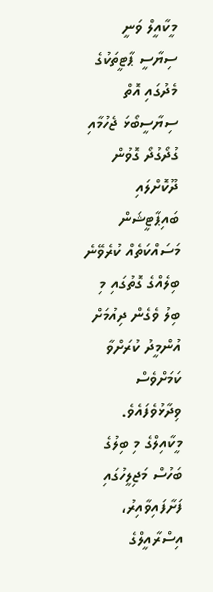މީކާއީލް ވަނީ ސިޔާސީ ޕާޓީތަކުގެ މެދުގައި އޮތް ސިޔާސީބޯޅަ ޖެހުމާއި ގުދޯގުދޯ ގޮވުން ދޫކޮށްލައި ބައިޕާޓީޝަން މަސައްކަތެއް ކުރެވޭނެ ބިލެއްގެ ގޮތުގައި މި ބިލު ވެގެން ދިއުމަށް އުންމީދު ކުރަށްވާ ކަމަށްވެސް ވިދާޅުވެފައެވެ.
މީކާއިލްގެ މި ބިލުގެ ބަހުސް މަޖިލީހުގައި ފަށާފައިވާއިރު، އިސްރާއީލްގެ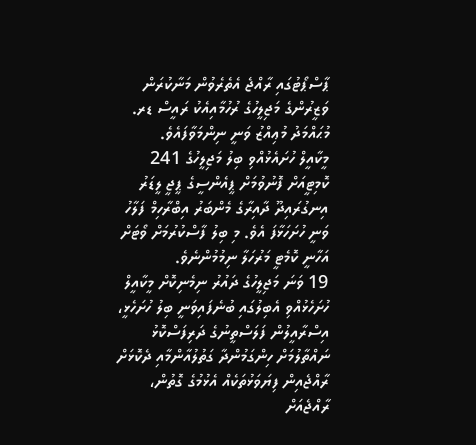ޕާސްޕޯޓުގައި ރާއްޖެ އެތެރެވުން މަނާކުރަން ވަޒީރުންގެ މަޖިލީހުގެ ރުހުމާއިއެކު ރައީސް ޑރ. މުޙައްމަދު މުޢިއްޒު ވަނީ ނިންމަވާފައެވެ.
މީކާއީލް ހުށައެޅުއްވި ބިލު މަޖިލީހުގެ 241 ކޮމިޓީއަށް ފޮނުވުމަށް ޕީއެންސީގެ ޕީޖީ ލީޑަރު އިނގުރައިދޫ ދާއިރާގެ މެންބަރު އިބްރާހިމް ފަލާހު ވަނީ ހުށަހަޅާފަ އެވެ. މި ބިލު ފާސްކުރުމަށް ވޯޓަށް އަހާނީ ކޮމެޓީ މަރުހަލާ ނިމުމުންނެވެ.
19 ވަނަ މަޖިލީހުގެ ދައުރު ނިމެނިކޮށް މީކާއީލް ހުށަހެޅުއްވި އެބިލުގައި ބުނެފައިވަނީ ބިލު ހުށަހެޅީ، އިސްރާއީލުން ފަލަސްތީނުގެ ދަރިފަސްކޮޅު ނައްތާލުމަށް ހިންގަމުންދާ ގަތުލުއާންމާއި ދެކޮޅަށް ރާއްޖެއިން ފިޔަވަޅުތަކެއް އެޅުމުގެ ގޮތުން، ރާއްޖެއަށް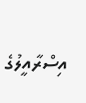އިސްރާއީލުގެ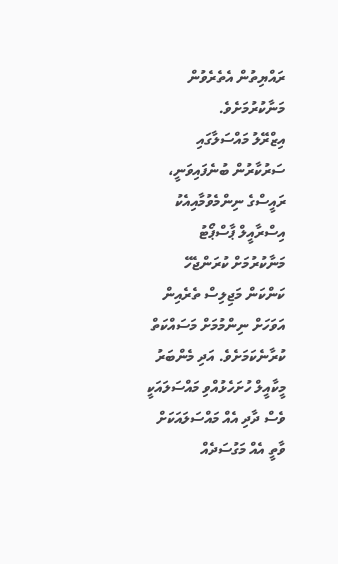ރައްޔިތުން އެތެރެވުން މަނާކުރުމަށެވެ.
އިޒްރޭލު މައްސަލާގައި ސަރުކާރުން ބުނެފައިވަނީ، ރައީސްގެ ނިންމެވުމާއިއެކު އިސްރާއީލް ޕާސްޕޯޓު މަނާކުރުމަށް ކުރަންޖެހޭ ކަންކަން މަޖިލިސް ތެރެއިން އަވަހަށް ނިންމުމަށް މަސައްކަތް ކުރާނެކަމަށެވެ. އަދި މެންބަރު މީކާއީލް ހުށަހެޅުއްވި މައްސަލައަކީ ވެސް ދާދި އެއް މައްސަލައަކަށް ވާތީ އެއް މަގުސަދެއް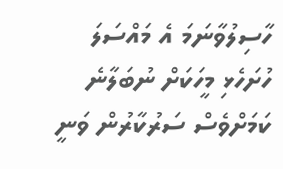ހާސިލުވާނަމަ އެ މައްސަލަ ހުށަހެޅި މީހަކަށް ނުބަލާނެ ކަމަށްވެސް ސަރުކާރުން ވަނީ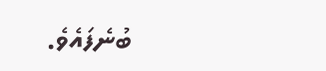ބުނެފައެވެ.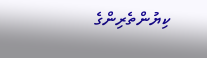ކިޔުންތެރިންގެ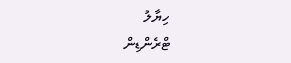ހިޔާލު
ޓްރެންޑިން